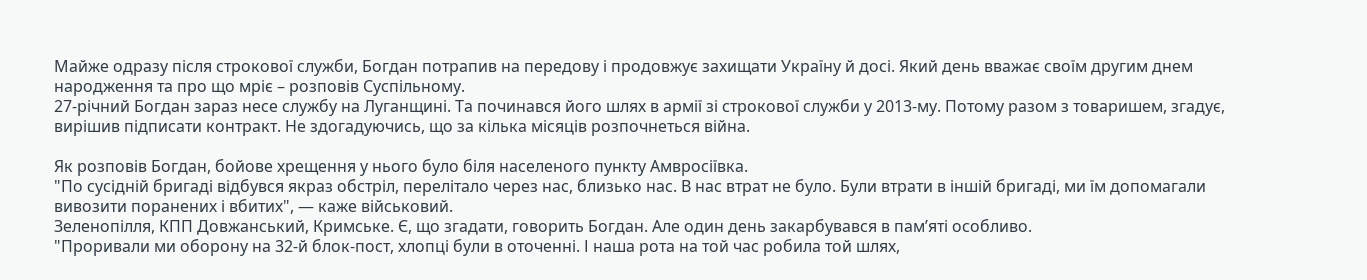Майже одразу після строкової служби, Богдан потрапив на передову і продовжує захищати Україну й досі. Який день вважає своїм другим днем народження та про що мріє – розповів Суспільному.
27-річний Богдан зараз несе службу на Луганщині. Та починався його шлях в армії зі строкової служби у 2013-му. Потому разом з товаришем, згадує, вирішив підписати контракт. Не здогадуючись, що за кілька місяців розпочнеться війна.

Як розповів Богдан, бойове хрещення у нього було біля населеного пункту Амвросіївка.
"По сусідній бригаді відбувся якраз обстріл, перелітало через нас, близько нас. В нас втрат не було. Були втрати в іншій бригаді, ми їм допомагали вивозити поранених і вбитих", — каже військовий.
Зеленопілля, КПП Довжанський, Кримське. Є, що згадати, говорить Богдан. Але один день закарбувався в пам’яті особливо.
"Проривали ми оборону на 32-й блок-пост, хлопці були в оточенні. І наша рота на той час робила той шлях,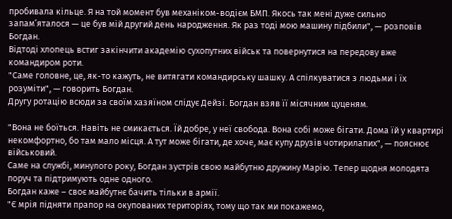пробивала кільце. Я на той момент був механіком-водієм БМП. Якось так мені дуже сильно запам’яталося — це був мій другий день народження. Як раз тоді мою машину підбили", — розповів Богдан.
Відтоді хлопець встиг закінчити академію сухопутних військ та повернутися на передову вже командиром роти.
"Саме головне, це, як-то кажуть, не витягати командирську шашку. А спілкуватися з людьми і їх розуміти", — говорить Богдан.
Другу ротацію всюди за своїм хазяїном слідує Дейзі. Богдан взяв її місячним цуценям.

"Вона не боїться. Навіть не смикається. Їй добре, у неї свобода. Вона собі може бігати. Дома їй у квартирі некомфортно, бо там мало місця. А тут може бігати, де хоче, має купу друзів чотирилапих", — пояснює військовий.
Саме на службі, минулого року, Богдан зустрів свою майбутню дружину Марію. Тепер щодня молодята поруч та підтримують одне одного.
Богдан каже – своє майбутнє бачить тільки в армії.
"Є мрія підняти прапор на окупованих територіях, тому що так ми покажемо,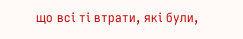що всі ті втрати, які були,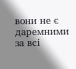вони не є даремними за всі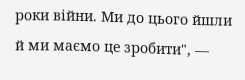роки війни. Ми до цього йшли й ми маємо це зробити", —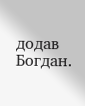додав Богдан.